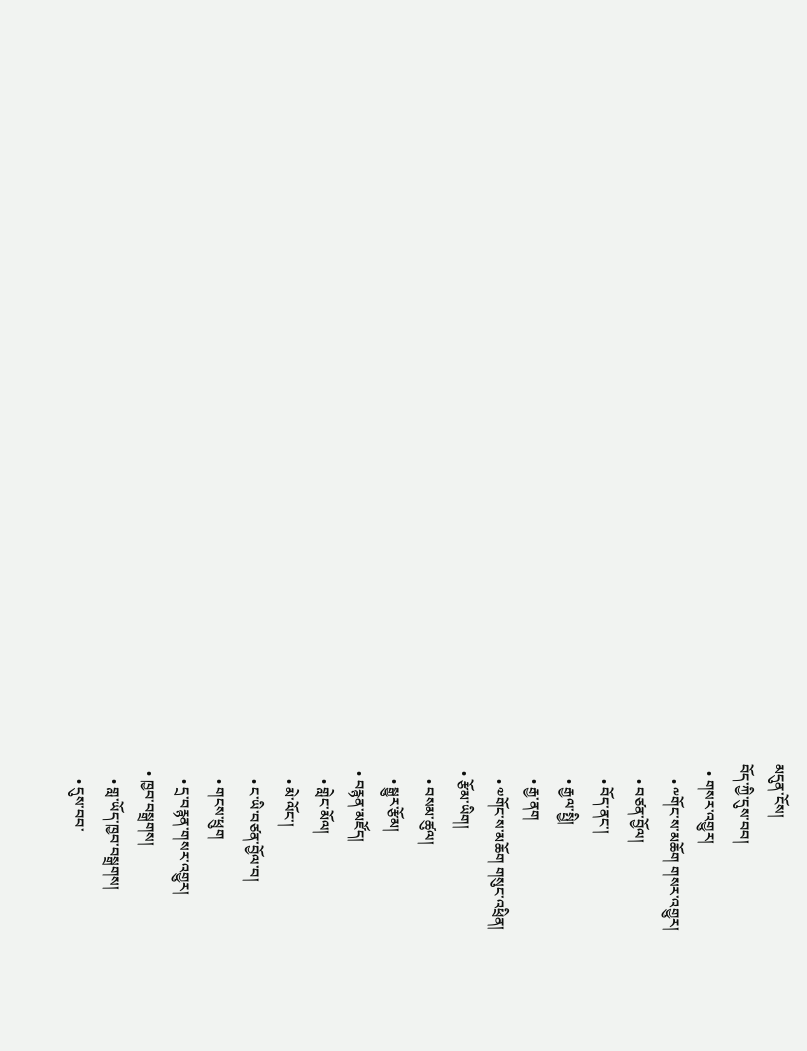མདུན་ངོས།
བོད་ཀྱི་དུས་བབ།
  • གསར་འགྱུར།
    • ༸གོང་ས་མཆོག གསར་འགྱུར།
    • བཙན་བྱོལ།
    • བོད་ནང་།
    • རྒྱལ་སྤྱི།
    • རྒྱ་ནག
    • ༧གོང་ས་མཆོག གསུང་འཕྲིན།
  • རྩོམ་ཡིག།
    • བསམ་ཚུལ།
    • སྒྱུར་རྩོམ།
  • བརྙན་མཛོད།
    • གླེང་མོལ།
    • མེ་ལོང་།
    • ང་ཡི་བཙན་བྱོལ་བ།
    • གངས་ཕྲུག
    • དྲ་བརྙན་གསར་འགྱུར།
  • ཁྱབ་བསྒྲགས།
    • གླ་ཡོད་ཁྱབ་བསྒྲགས།
    • དུས་བབ་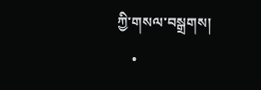ཀྱི་གསལ་བསྒྲགས།
    •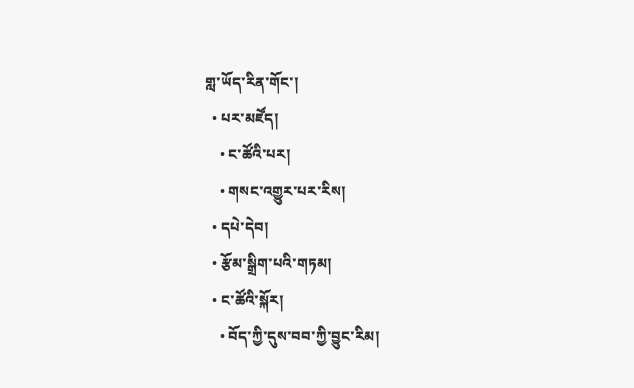གླ་ཡོད་རིན་གོང་།
  • པར་མཛོད།
    • ང་ཚོའི་པར།
    • གསང་འགྱུར་པར་རིས།
  • དཔེ་དེབ།
  • རྩོམ་སྒྲིག་པའི་གཏམ།
  • ང་ཚོའི་སྐོར།
    • བོད་ཀྱི་དུས་བབ་ཀྱི་བྱུང་རིམ།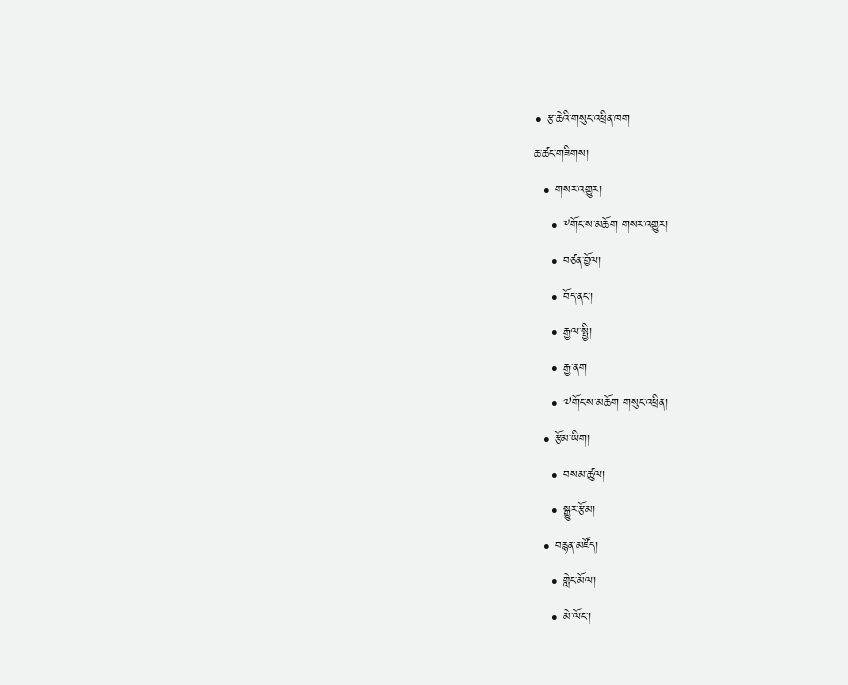• རྩ་ཆེའི་གསུང་འཕྲིན་ཁག
ཆ་ཚང་གཟིགས།
  • གསར་འགྱུར།
    • ༸གོང་ས་མཆོག གསར་འགྱུར།
    • བཙན་བྱོལ།
    • བོད་ནང་།
    • རྒྱལ་སྤྱི།
    • རྒྱ་ནག
    • ༧གོང་ས་མཆོག གསུང་འཕྲིན།
  • རྩོམ་ཡིག།
    • བསམ་ཚུལ།
    • སྒྱུར་རྩོམ།
  • བརྙན་མཛོད།
    • གླེང་མོལ།
    • མེ་ལོང་།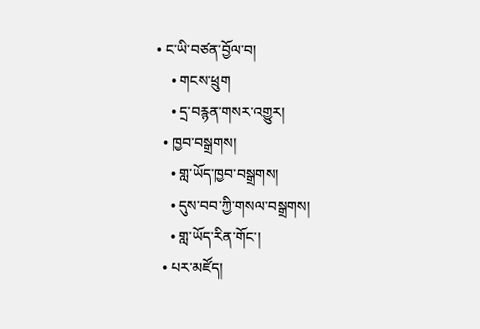• ང་ཡི་བཙན་བྱོལ་བ།
    • གངས་ཕྲུག
    • དྲ་བརྙན་གསར་འགྱུར།
  • ཁྱབ་བསྒྲགས།
    • གླ་ཡོད་ཁྱབ་བསྒྲགས།
    • དུས་བབ་ཀྱི་གསལ་བསྒྲགས།
    • གླ་ཡོད་རིན་གོང་།
  • པར་མཛོད།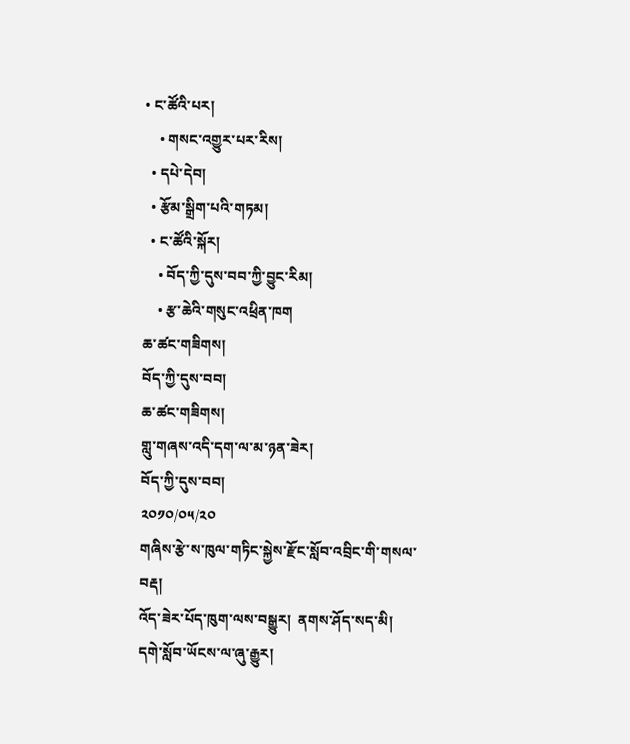• ང་ཚོའི་པར།
    • གསང་འགྱུར་པར་རིས།
  • དཔེ་དེབ།
  • རྩོམ་སྒྲིག་པའི་གཏམ།
  • ང་ཚོའི་སྐོར།
    • བོད་ཀྱི་དུས་བབ་ཀྱི་བྱུང་རིམ།
    • རྩ་ཆེའི་གསུང་འཕྲིན་ཁག
ཆ་ཚང་གཟིགས།
བོད་ཀྱི་དུས་བབ།
ཆ་ཚང་གཟིགས།
གླུ་གཞས་འདི་དག་ལ་མ་ཉན་ཟེར།
བོད་ཀྱི་དུས་བབ།
༢༠༡༠/༠༥/༢༠
གཞིས་རྩེ་ས་ཁུལ་གཏིང་སྐྱེས་རྫོང་སློབ་འབྲིང་གི་གསལ་བརྡ།
འོད་ཟེར་པོད་ཁུག་ལས་བསྒྱུར།  ནགས་ཤོད་སད་མི།
དགེ་སློབ་ཡོངས་ལ་ཞུ་རྒྱུར།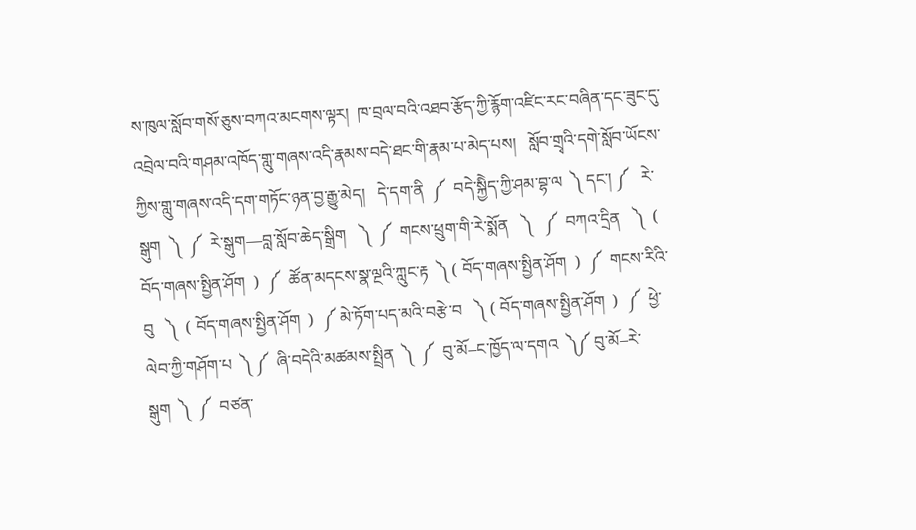ས་ཁུལ་སློབ་གསོ་ཅུས་བཀའ་མངགས་ལྟར།  ཁ་བྲལ་བའི་འཐབ་རྩོད་ཀྱི་རྙོག་འཛིང་རང་བཞིན་དང་ཟུང་དུ་འབྲེལ་བའི་གཤམ་འཁོད་གླུ་གཞས་འདི་རྣམས་བདེ་ཐང་གི་རྣམ་པ་མེད་པས།   སློབ་གྲྭའི་དགེ་སློབ་ཡོངས་ཀྱིས་གླུ་གཞས་འདི་དག་གཏོང་ཉན་བྱ་རྒྱུ་མེད།   དེ་དག་ནི  ༼  བདེ་སྐྱིེད་ཀྱི་ཤམ་བྷ་ལ  ༽ དང་། ༼   རེ་སྒུག  ༽  ༼  རེ་སྒུག—བླ་སློབ་ཆེད་སྒྲིག   ༽  ༼  གངས་ཕྲུག་གི་རེ་སྨོན   ༽   ༼  བཀའ་དྲིན   ༽  ( བོད་གཞས་སྤྱིན་ཤོག  )  ༼  ཚོན་མདངས་སྣ་ལྔའི་ཀླུང་རྟ  ༽ ( བོད་གཞས་སྤྱིན་ཤོག  )  ༼  གངས་རིའི་བུ   ༽  ( བོད་གཞས་སྤྱིན་ཤོག  )  ༼ མེ་ཏོག་པད་མའི་བརྩེ་བ   ༽ ( བོད་གཞས་སྤྱིན་ཤོག  )  ༼  ཕྱེ་ལེབ་ཀྱི་གཤོག་པ  ༽ ༼  ཞི་བདེའི་མཚམས་སྤྲིན  ༽  ༼  བུ་མོ–ང་ཁྱོད་ལ་དགའ  ༽༼ བུ་མོ–རེ་སྒུག  ༽  ༼  བཙན་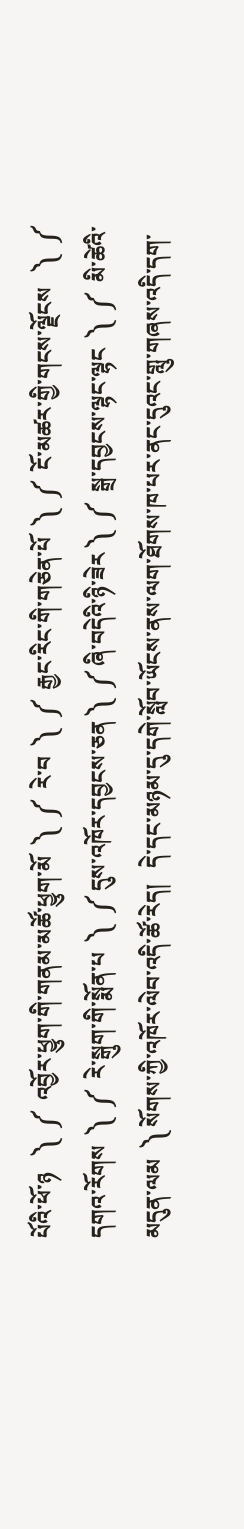པོའི་ཕོ་ཉ   ༽  ༼  འབྱོར་ཕྱུག་གི་གནམ་མཚོ་ཕྱུག་མོ  ༽  ༼  རེ་བ  ༽  ༼  རྒྱང་རིང་གི་གཅེན་པོ  ༽  ༼  ངོ་མཚར་གྱི་གངས་ལྗོངས   ༽  ༼  དགའ་རོགས  ༽  ༼  རེ་སྒུག་གི་སྨོན་པ  ༽  ༼ དུས་འཁོར་དབྱངས་ཅན ༽  ༼ ཞི་བདེའི་ཉི་ཟེར ༽  ༼  སྒྲ་དབྱངས་ལྷང་ལྷང  ༽  ༼  མི་ཚེའི་མདུན་ལམ  ༽ སོགས་ཀྱི་འཁོར་ལེབ་འདི་ཚོ་རེད།   དེ་དང་མཉམ་དུ་དགེ་སློབ་ཡོངས་ནས་ལག་ཐོགས་ཁ་པར་ནང་དུའང་གླུ་གཞས་འདི་དག་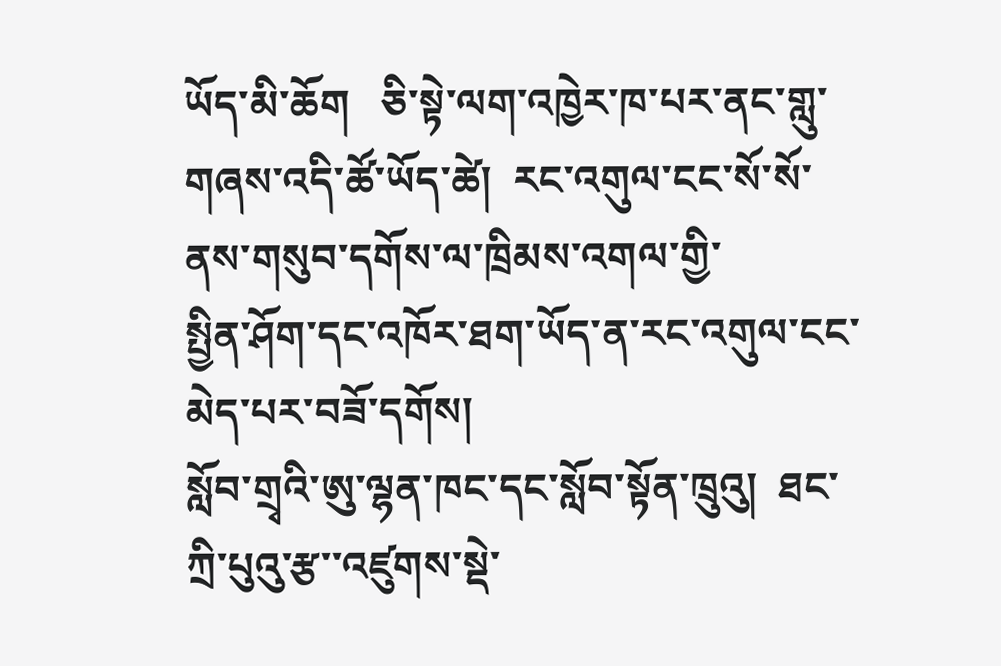ཡོད་མི་ཆོག   ཅི་སྟེ་ལག་འཁྱེར་ཁ་པར་ནང་གླུ་གཞས་འདི་ཚོ་ཡོད་ཚེ།  རང་འགུལ་ངང་སོ་སོ་ནས་གསུབ་དགོས་ལ་ཁྲིམས་འགལ་གྱི་
སྤྱིན་ཤོག་དང་འཁོར་ཐག་ཡོད་ན་རང་འགུལ་ངང་མེད་པར་བཟོ་དགོས།
སློབ་གྲྭའི་ཨུ་ལྷན་ཁང་དང་སློབ་སྟོན་ཁྲུའུ།  ཐང་ཀྲི་པུའུ་རྩ་་འཛུགས་སྡེ་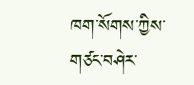ཁག་སོགས་ཀྱིས་གཙང་བཤེར་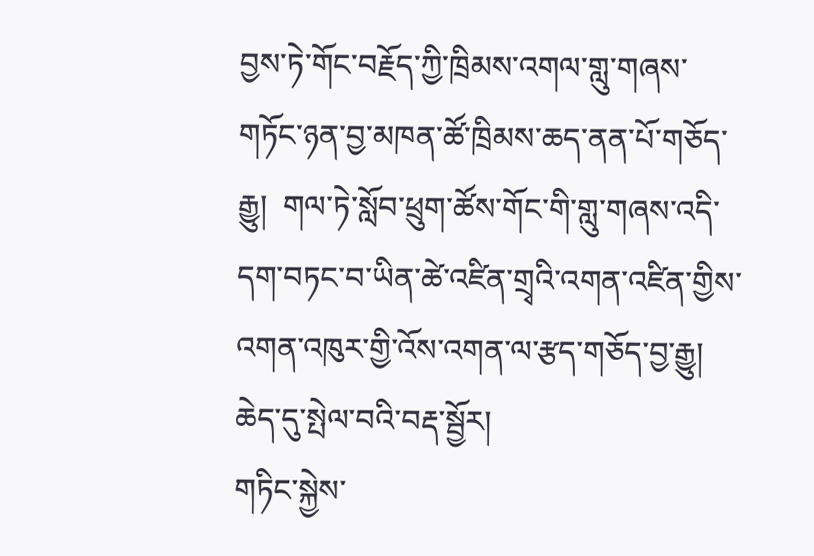བྱས་ཏེ་གོང་བརྗོད་ཀྱི་ཁྲིམས་འགལ་གླུ་གཞས་གཏོང་ཉན་བྱ་མཁན་ཚོ་ཁྲིམས་ཆད་ནན་པོ་གཅོད་རྒྱུ།  གལ་ཏེ་སློབ་ཕྲུག་ཚོས་གོང་གི་གླུ་གཞས་འདི་དག་བཏང་བ་ཡིན་ཚེ་འཛིན་གྲྭའི་འགན་འཛིན་གྱིས་འགན་འཁུར་གྱི་འོས་འགན་ལ་རྩད་གཅོད་བྱ་རྒྱུ།
ཆེད་དུ་སྤེལ་བའི་བརྡ་སྦྱོར།
གཏིང་སྐྱེས་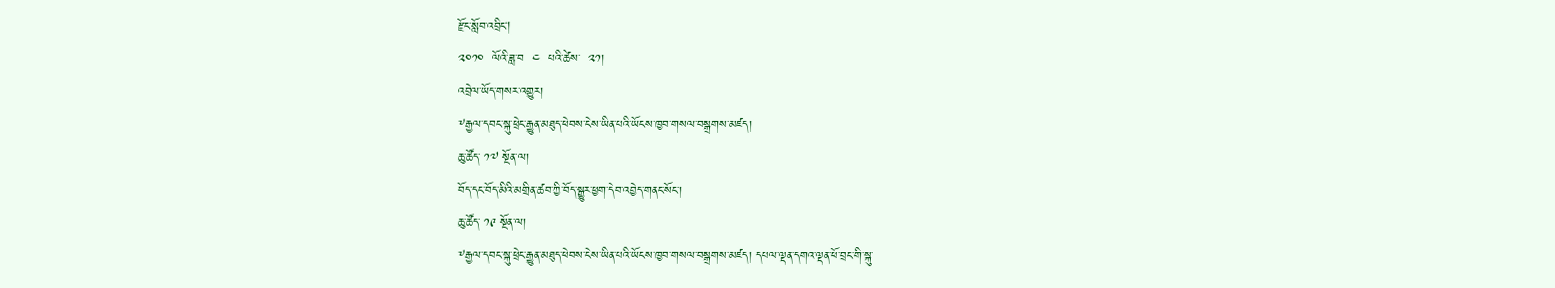རྫོང་སློབ་འབྲིང།
༢༠༡༠  ལོའི་ཟླ་བ  ༤  པའི་ཚེས་  ༢༡།
འབྲེལ་ཡོད་གསར་འགྱུར།
༸རྒྱལ་དབང་སྐུ་ཕྲེང་རྒྱུན་མཐུད་ཕེབས་ངེས་ཡིན་པའི་ཡོངས་ཁྱབ་གསལ་བསྒྲགས་མཛད།
ཆུ་ཚོད་ ༡༧ སྔོན་ལ།
བོད་དང་བོད་མིའི་མགྲིན་ཚབ་ཀྱི་བོད་སྒྱུར་ཕྱག་དེབ་འབྱེད་གནང་སོང་།
ཆུ་ཚོད་ ༡༩ སྔོན་ལ།
༸རྒྱལ་དབང་སྐུ་ཕྲེང་རྒྱུན་མཐུད་ཕེབས་ངེས་ཡིན་པའི་ཡོངས་ཁྱབ་གསལ་བསྒྲགས་མཛད། དཔལ་ལྡན་དགའ་ལྡན་ཕོ་བྲང་གི་སྐུ་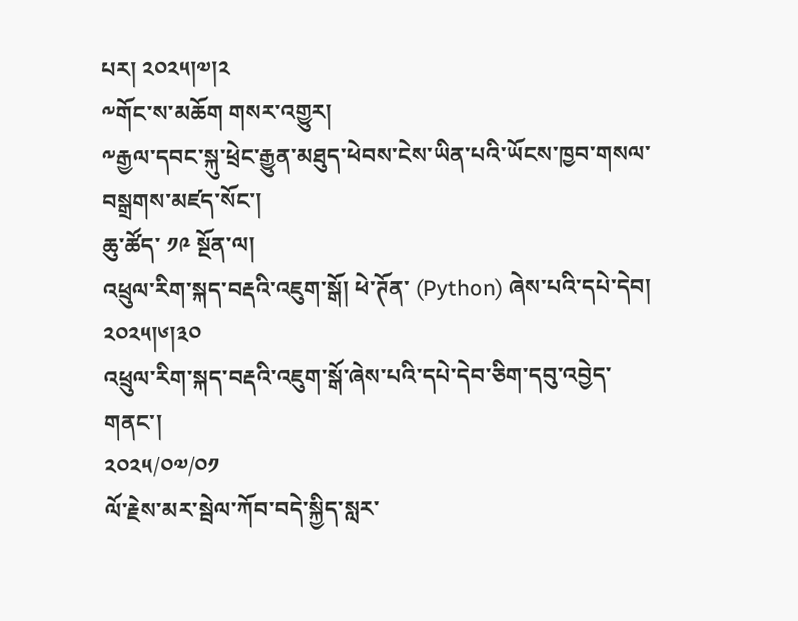པར། ༢༠༢༥།༧།༢
༸གོང་ས་མཆོག གསར་འགྱུར།
༸རྒྱལ་དབང་སྐུ་ཕྲེང་རྒྱུན་མཐུད་ཕེབས་ངེས་ཡིན་པའི་ཡོངས་ཁྱབ་གསལ་བསྒྲགས་མཛད་སོང་།
ཆུ་ཚོད་ ༡༩ སྔོན་ལ།
འཕྲུལ་རིག་སྐད་བརྡའི་འཇུག་སྒོ། ཕེ་ཊོན་ (Python) ཞེས་པའི་དཔེ་དེབ། ༢༠༢༥།༦།༣༠
འཕྲུལ་རིག་སྐད་བརྡའི་འཇུག་སྒོ་ཞེས་པའི་དཔེ་དེབ་ཅིག་དབུ་འབྱེད་གནང་།
༢༠༢༥/༠༧/༠༡
ལོ་རྗེས་མར་སྦེལ་ཀོབ་བདེ་སྐྱིད་སླར་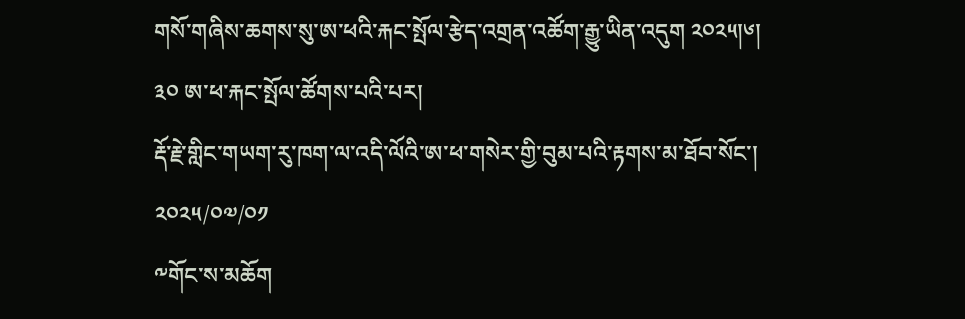གསོ་གཞིས་ཆགས་སུ་ཨ་ཕའི་རྐང་སྤོལ་རྩེད་འགྲན་འཚོག་རྒྱུ་ཡིན་འདུག ༢༠༢༥།༦། ༣༠ ཨ་ཕ་རྐང་སྤོལ་ཚོགས་པའི་པར།
རྡོ་རྗེ་གླིང་གཡག་རུ་ཁག་ལ་འདི་ལོའི་ཨ་ཕ་གསེར་གྱི་བུམ་པའི་རྟགས་མ་ཐོབ་སོང་།
༢༠༢༥/༠༧/༠༡
༸གོང་ས་མཆོག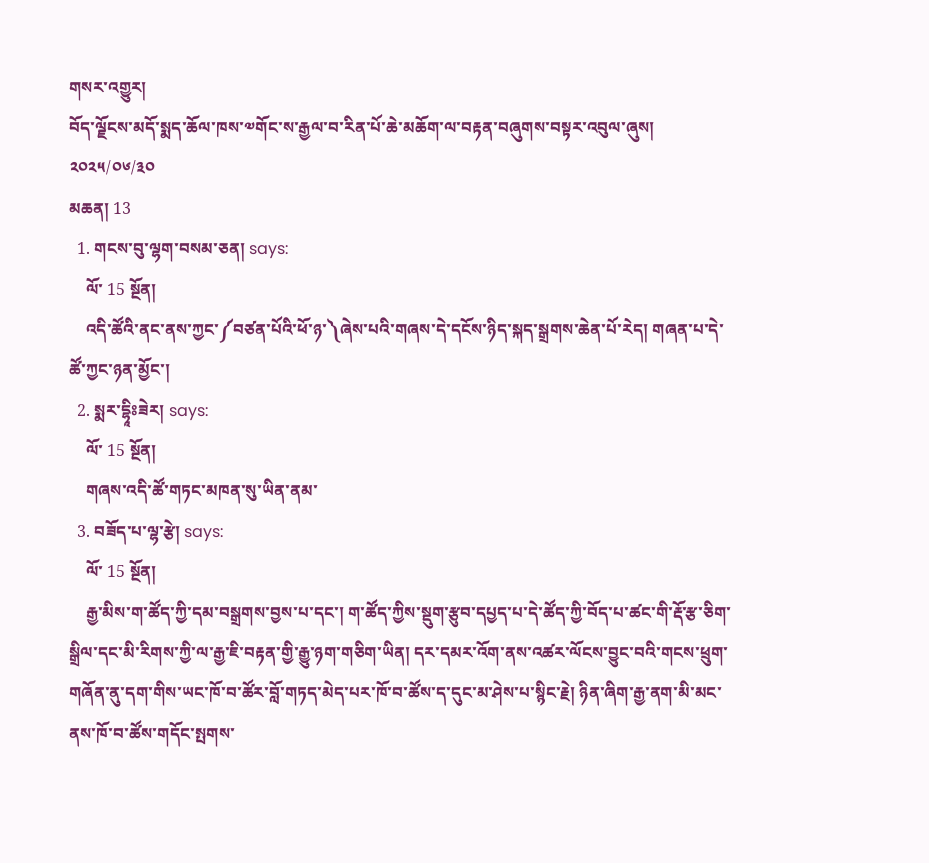གསར་འགྱུར།
བོད་ལྗོངས་མདོ་སྨད་ཆོལ་ཁས་༧གོང་ས་རྒྱལ་བ་རིན་པོ་ཆེ་མཆོག་ལ་བརྟན་བཞུགས་བསྟར་འབུལ་ཞུས།
༢༠༢༥/༠༦/༣༠
མཆན། 13
  1. གངས་བུ་ལྷག་བསམ་ཅན། says:
    ལོ་ 15 སྔོན།
    འདི་ཚོའི་ནང་ནས་ཀྱང་༼བཙན་པོའི་ཕོ་ཉ་༽ཞེས་པའི་གཞས་དེ་དངོས་ཉིད་སྐད་སྒྲགས་ཆེན་པོ་རེད། གཞན་པ་དེ་ཚོ་ཀྱང་ཉན་མྱོང་།
  2. སྨར་དྷཱིཿཟེར། says:
    ལོ་ 15 སྔོན།
    གཞས་འདི་ཚོ་གཏང་མཁན་སུ་ཡིན་ནམ་
  3. བཟོད་པ་ལྷ་རྩེ། says:
    ལོ་ 15 སྔོན།
    རྒྱ་མིས་ག་ཚོད་ཀྱི་དམ་བསྒྲགས་བྱས་པ་དང་། ག་ཚོད་ཀྱིས་སྡུག་རྩུབ་དཔྱད་པ་དེ་ཚོད་ཀྱི་བོད་པ་ཚང་གི་རྡོ་རྩ་ཅིག་སྒྲིལ་དང་མི་རིགས་ཀྱི་ལ་རྒྱ་ཇི་བརྟན་གྱི་རྒྱུ་ཉག་གཅིག་ཡིན། དར་དམར་འོག་ནས་འཚར་ལོངས་བྱུང་བའི་གངས་ཕྲུག་གཞོན་ནུ་དག་གིས་ཡང་ཁོ་བ་ཚོར་བློ་གཏད་མེད་པར་ཁོ་བ་ཚོས་ད་དུང་མ་ཤེས་པ་སྙིང་རྗེ། ཉིན་ཞིག་རྒྱ་ནག་མི་མང་ནས་ཁོ་བ་ཚོས་གདོང་སྤགས་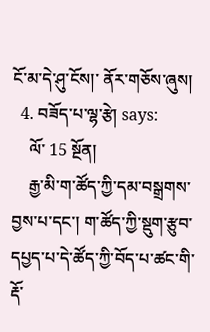ངོ་མ་དེ་ཤུ་ངོས།་ ནོར་གཅོས་ཞུས།
  4. བཟོད་པ་ལྷ་རྩེ། says:
    ལོ་ 15 སྔོན།
    རྒྱ་མི་ག་ཚོད་ཀྱི་དམ་བསྒྲགས་བྱས་པ་དང་། ག་ཚོད་ཀྱི་སྡུག་རྩུབ་དཔྱད་པ་དེ་ཚོད་ཀྱི་བོད་པ་ཚང་གི་རྡོ་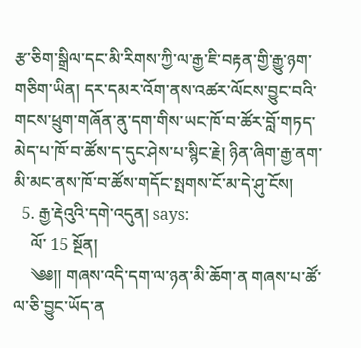རྩ་ཅིག་སྒྲིལ་དང་མི་རིགས་ཀྱི་ལ་རྒྱ་ཇི་བརྟན་གྱི་རྒྱུ་ཉག་གཅིག་ཡིན། དར་དམར་འོག་ནས་འཚར་ལོངས་བྱུང་བའི་གངས་ཕྲུག་གཞོན་ནུ་དག་གིས་ཡང་ཁོ་བ་ཚོར་བློ་གཏད་མེད་པ་ཁོ་བ་ཚོས་ད་དུང་ཤེས་པ་སྙིང་རྗེ། ཉིན་ཞིག་རྒྱ་ནག་མི་མང་ནས་ཁོ་བ་ཚོས་གདོང་སྤགས་ངོ་མ་དེ་ཤུ་ངོས།
  5. རྒྱ་རྡེའུའི་དགེ་འདུན། says:
    ལོ་ 15 སྔོན།
    ༄༅།། གཞས་འདི་དག་ལ་ཉན་མི་ཆོག་ན གཞས་པ་ཚོ་ལ་ཅི་བྱུང་ཡོད་ན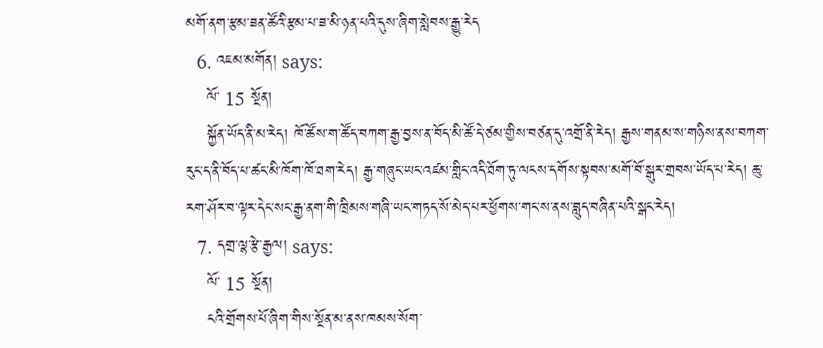མགོ་ནག་རྩམ་ཟན་ཚོའི་རྩམ་པ་ཟ་མི་ཉན་པའི་དུས་ཞིག་སླེབས་རྒྱུ་རེད
  6. འཇམ་མགོན། says:
    ལོ་ 15 སྔོན།
    སྐྱོན་ཡོད་ནི་མ་རེད། ཁོ་ཚོས་ག་ཚོད་བཀག་རྒྱ་བྱས་ན་བོད་མི་ཚོ་དེ་ཙམ་གྱིས་བཙན་དུ་འགྲོ་ནི་རེད། རྒྱས་གནམ་ས་གཉིས་ནས་བཀག་རུང་ད་ནི་བོད་པ་ཚང་མི་ཁོག་ཁོ་ཐག་རེད། རྒྱ་གཞུང་ཡང་འཛམ་གླིང་འདི་ཐོག་ཏུ་ལངས་དགོས་སྟབས་མགོ་བོ་སྒུར་གྲབས་ཡོད་པ་རེད། ཆུ་རག་ཤོར་བ་ལྟར་དེང་སང་རྒྱ་ནག་གི་ཁྲིམས་གཞི་ཡང་གཏད་སོ་མེད་པར་ཕྱོགས་གང་ས་ནས་བླུད་བཞིན་པའི་སྒང་རེད།
  7. དགྲ་ལྷ་རྩེ་རྒྱལ། says:
    ལོ་ 15 སྔོན།
    ངའི་གྲོགས་པོ་ཞིག་གིས་སྔོན་མ་ནས་ཁམས་སོག་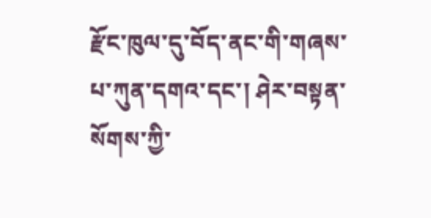རྫོང་ཁུལ་དུ་བོད་ནང་གི་གཞས་པ་ཀུན་དགའ་དང་། ཤེར་བསྟན་སོགས་ཀྱི་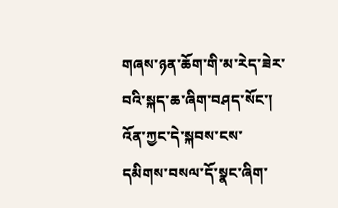གཞས་ཉན་ཆོག་གི་མ་རེད་ཟེར་བའི་སྐད་ཆ་ཞིག་བཤད་སོང་། འོན་ཀྱང་དེ་སྐབས་ངས་དམིགས་བསལ་དོ་སྣང་ཞིག་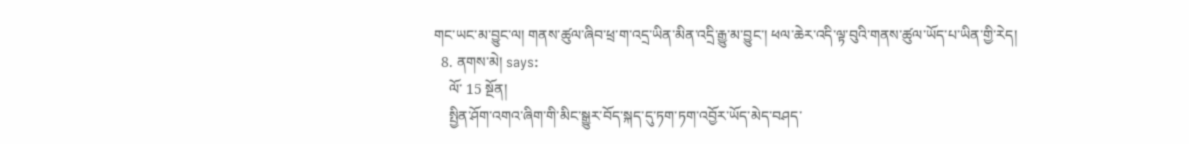གང་ཡང་མ་བྱུང་ལ། གནས་ཚུལ་ཞིབ་ཕྲ་ག་འདྲ་ཡིན་མིན་འདྲི་རྒྱུ་མ་བྱུང་། ཕལ་ཆེར་འདི་ལྟ་བུའི་གནས་ཚུལ་ཡོད་པ་ཡིན་གྱི་རེད།
  8. ནགས་མེ། says:
    ལོ་ 15 སྔོན།
    སྤྱིན་ཤོག་འགའ་ཞིག་གི་མིང་སྒྱུར་བོད་སྐད་དུ་ཏག་ཏག་འབྱོར་ཡོད་མེད་བཤད་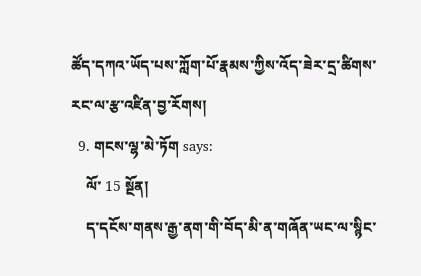ཚོད་དཀའ་ཡོད་པས་ཀློག་པོ་རྣམས་ཀྱིས་འོད་ཟེར་དྲ་ཚིགས་རང་ལ་རྩ་འཛིན་བྱ་རོགས།
  9. གངས་ལྷ་མེ་ཏོག says:
    ལོ་ 15 སྔོན།
    ད་དངོས་གནས་རྒྱ་ནག་གི་བོད་མི་ན་གཞོན་ཡང་ལ་སྙིང་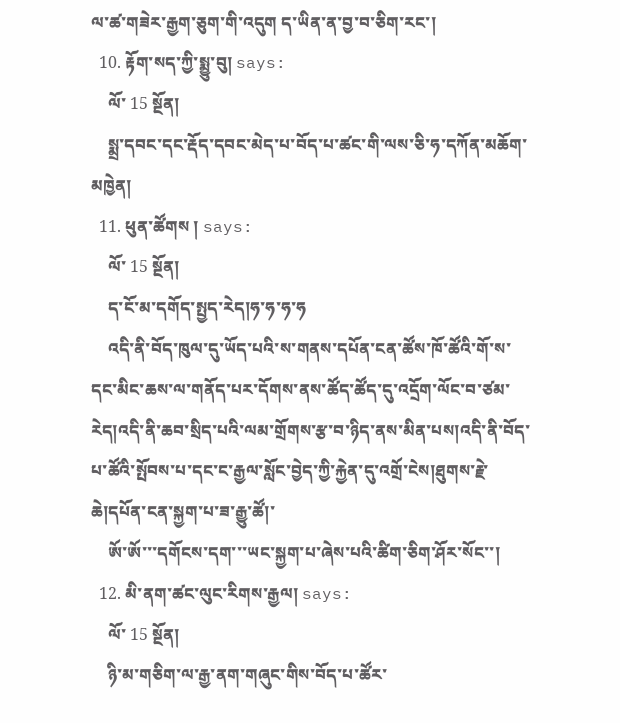ལ་ཚ་གཟེར་རྒྱག་ཅུག་གི་འདུག ད་ཡིན་ན་བྱ་བ་ཅིག་རང་།
  10. རྟོག་སད་ཀྱི་སྨྱུ་བུ། says:
    ལོ་ 15 སྔོན།
    སྨྲ་དབང་དང་རྡོད་དབང་མེད་པ་བོད་པ་ཚང་གི་ལས་ཅི་ཧ་དཀོན་མཆོག་མཁྱེན།
  11. ཕུན་ཚོགས ། says:
    ལོ་ 15 སྔོན།
    ད་ངོ་མ་དགོད་སྤྱད་རེད།ཧ་ཧ་ཧ་ཧ
    འདི་ནི་བོད་ཁུལ་དུ་ཡོད་པའི་ས་གནས་དཔོན་ངན་ཚོས་ཁོ་ཚོའི་གོ་ས་དང་མིང་ཆས་ལ་གནོད་པར་དོགས་ནས་ཚོད་ཚོད་དུ་འདྲོག་ལོང་བ་ཙམ་རེད།འདི་ནི་ཆབ་སྲིད་པའི་ལམ་གྲོགས་རྩ་བ་ཉིད་ནས་མིན་པས།འདི་ནི་བོད་པ་ཚོའི་སྤོབས་པ་དང་ང་རྒྱལ་སློང་བྱེད་ཀྱི་རྐྱེན་དུ་འགྲོ་ངེས།ཐུགས་རྗེ་ཆེ།དཔོན་ངན་སྐྱག་པ་ཟ་རྒྱུ་ཚོ།་
    ཨོ་ཨོ་་་དགོངས་དག་་་ཡང་སྐྱག་པ་ཞེས་པའི་ཚིག་ཅིག་ཤོར་སོང་་།
  12. མི་ནག་ཚང་ལུང་རིགས་རྒྱལ། says:
    ལོ་ 15 སྔོན།
    ཉི་མ་གཅིག་ལ་རྒྱ་ནག་གཞུང་གིས་བོད་པ་ཚོར་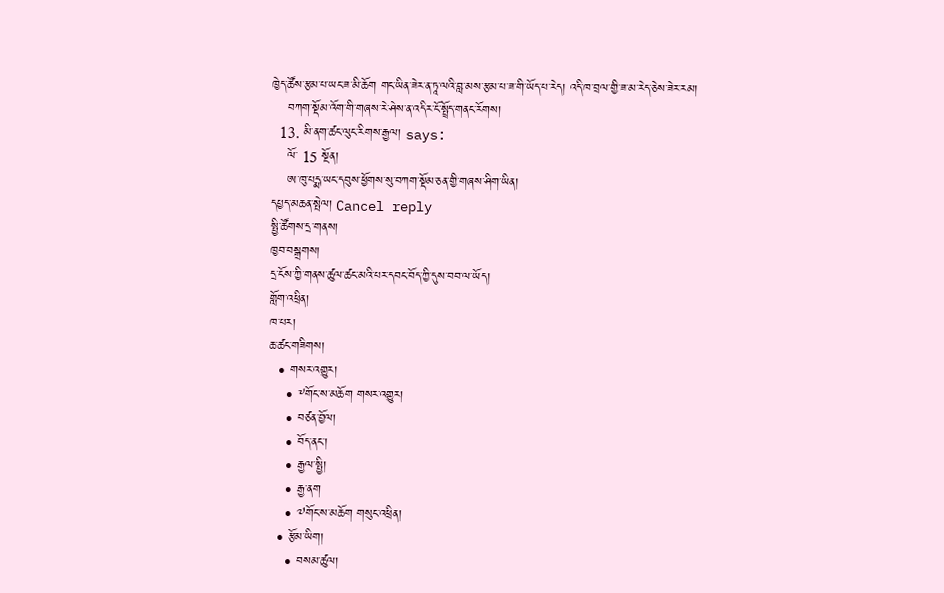ཁྱེད་ཚོས་རྩམ་པ་ཡང་ཟ་མི་ཆོག གང་ཡིན་ཟེར་ན་ཏཱ་ལའི་བླ་མས་རྩམ་པ་ཟ་གི་ཡོད་པ་རེད། འདི་ཁ་བྲལ་གྱི་ཟ་མ་རེད་ཅེས་ཟེར་རམ།
    བཀག་སྡོམ་འོག་གི་གཞས་རེ་ཤེས་ན་འདིར་ངོ་སྤྲོད་གནང་རོགས།
  13. མི་ནག་ཚང་ལུང་རིགས་རྒྱལ། says:
    ལོ་ 15 སྔོན།
    ཨ་ཁུ་པདྨ་ཡང་དབུས་ཕྱོགས་སུ་བཀག་སྡོམ་ཅན་གྱི་གཞས་ཤིག་ཡིན།
དཔྱད་མཆན་སྤེལ། Cancel reply
སྤྱི་ཚོགས་དྲ་གནས།
ཁྱབ་བསྒྲགས།
དྲ་ངོས་ཀྱི་གནས་ཚུལ་ཚང་མའི་པར་དབང་བོད་ཀྱི་དུས་བབ་ལ་ཡོད།
གློག་འཕྲིན།
ཁ་པར།
ཆ་ཚང་གཟིགས།
  • གསར་འགྱུར།
    • ༸གོང་ས་མཆོག གསར་འགྱུར།
    • བཙན་བྱོལ།
    • བོད་ནང་།
    • རྒྱལ་སྤྱི།
    • རྒྱ་ནག
    • ༧གོང་ས་མཆོག གསུང་འཕྲིན།
  • རྩོམ་ཡིག།
    • བསམ་ཚུལ།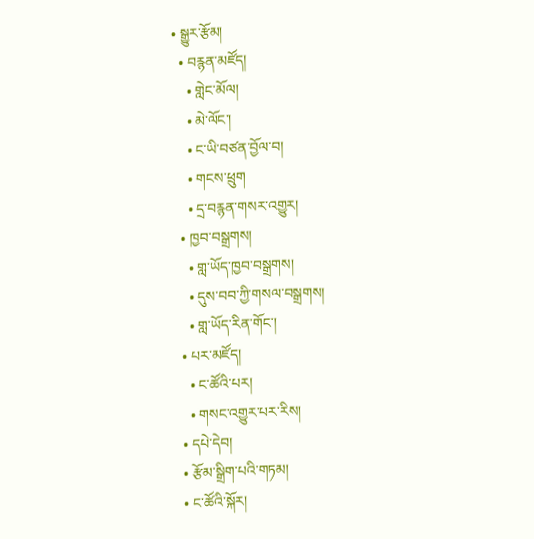• སྒྱུར་རྩོམ།
  • བརྙན་མཛོད།
    • གླེང་མོལ།
    • མེ་ལོང་།
    • ང་ཡི་བཙན་བྱོལ་བ།
    • གངས་ཕྲུག
    • དྲ་བརྙན་གསར་འགྱུར།
  • ཁྱབ་བསྒྲགས།
    • གླ་ཡོད་ཁྱབ་བསྒྲགས།
    • དུས་བབ་ཀྱི་གསལ་བསྒྲགས།
    • གླ་ཡོད་རིན་གོང་།
  • པར་མཛོད།
    • ང་ཚོའི་པར།
    • གསང་འགྱུར་པར་རིས།
  • དཔེ་དེབ།
  • རྩོམ་སྒྲིག་པའི་གཏམ།
  • ང་ཚོའི་སྐོར།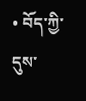• བོད་ཀྱི་དུས་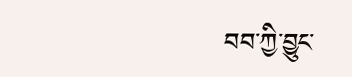བབ་ཀྱི་བྱུང་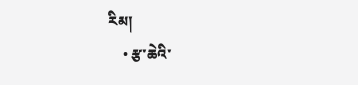རིམ།
    • རྩ་ཆེའི་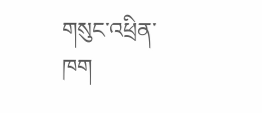གསུང་འཕྲིན་ཁག